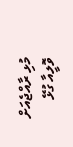މުޅި ރާއްޖެއަށް ވޮލީއާ ގުޅޭ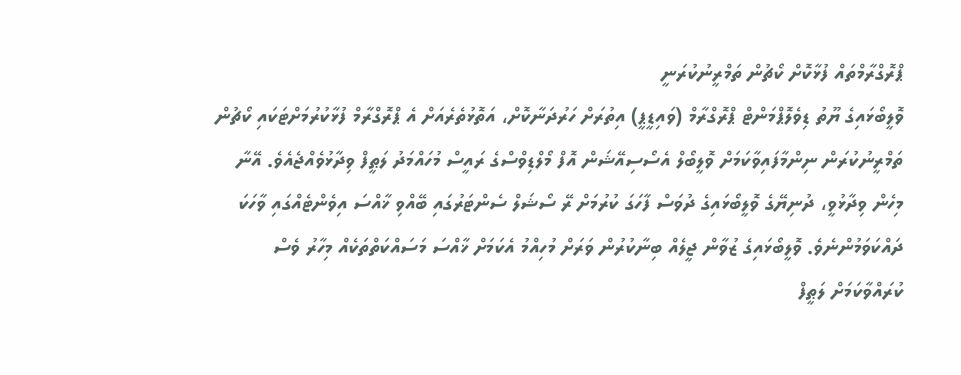ޕްރޮގްރާމްތައް ފުޅާކޮށް ކޯޗުން ތަމްރީނުކުރަނީ
ވޮލީބޯޅައިގެ ޔޫތު ޑިވެލޮޕްމަންޓް ޕްރޮގްރާމް (ވައިޑީޕީ) އިތުރަށް ހަރުދަނާކޮށް، އަތޮޅުތެރެއަށް އެ ޕްރޮގްރާމް ފުޅާކުރުމަށްޓަކައި ކޯޗުން ތަމްރީނުކުރަން ނިންމާފައިވާކަމަށް ވޮލީބޯލް އެސޯސިއޭޝަން އޮފް މޯލްޑިވްސްގެ ރައީސް މުހައްމަދު ލަޠީފް ވިދާޅުވެއްޖެއެވެ. އޭނާ މިހެން ވިދާޅުވީ، ދުނިޔޭގެ ވޮލީބޯޅައިގެ ދުވަސް ފާހަގަ ކުރުމަށް ރޭ ސޯޝަލް ސެންޓަރުގައި ބޭއްވި ޚާއްސަ އިވެންޓެއްގައި ވާހަކަ ދައްކަވަމުންނެވެ. ވޮލީބޯޅައިގެ ޒުވާން ޖީލެއް ބިނާކުރުން ވަރަށް މުހިއްމު އެކަމަށް ޚާއްސަ މަސައްކަތްތަކެއް މިހާރު ވެސް ކުރައްވާކަމަށް ލަޠީފް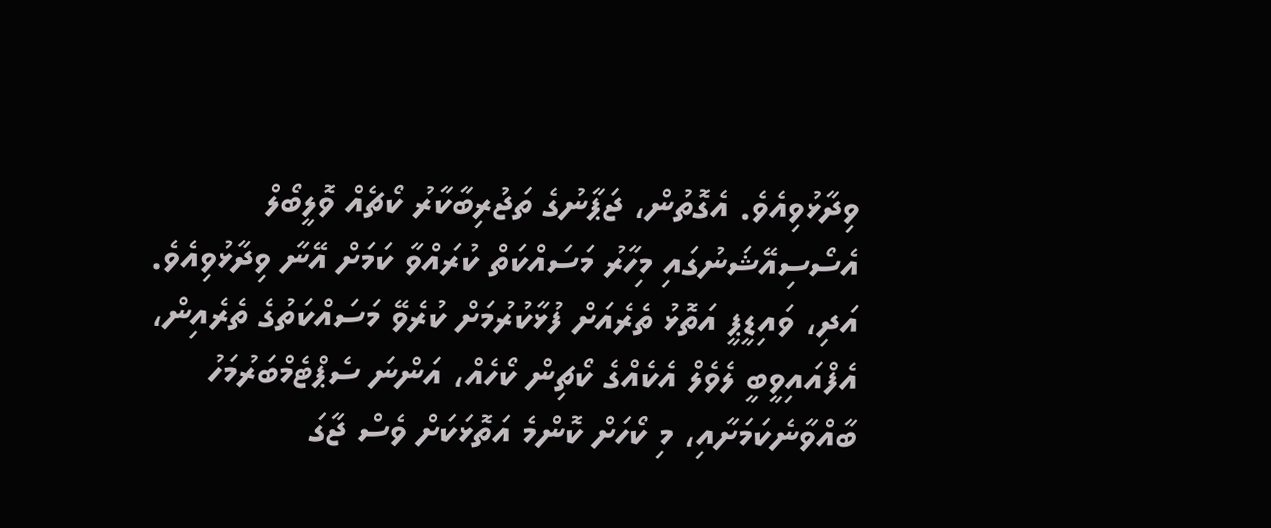ވިދާޅުވިއެވެ. އެގޮތުން، ޖަޕާނުގެ ތަޖުރިބާކާރު ކޯޗެއް ވޮލީބޯލް އެސޯސިއޭޝަނުގައި މިހާރު މަސައްކަތް ކުރައްވާ ކަމަށް އޭނާ ވިދާޅުވިއެވެ. އަދި، ވައިޑީޕީ އަތޮޅު ތެރެއަށް ފުޅާކުރުމަށް ކުރެވޭ މަސައްކަތުގެ ތެރެއިން، އެފްއައިވީބީ ލެވެލް އެކެއްގެ ކޯޗިން ކޯހެއް، އަންނަ ސެޕްޓެމްބަރުމަހު ބާއްވާނެކަމަށާއި، މި ކޯހަށް ކޮންމެ އަތޮޅަކަށް ވެސް ޖާގަ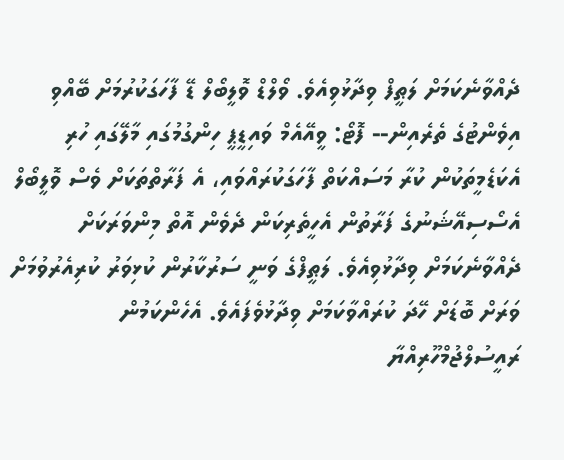ދެއްވާނެކަމަށް ލަޠީފް ވިދާޅުވިއެވެ. ވޯލްޑް ވޮލީބޯލް ޑޭ ފާހަގަކުރުމަށް ބޭއްވި އިވެންޓުގެ ތެރެއިން-- ފޮޓޯ: ވީއޭއެމް ވައިޑީޕީ ހިންގުމުގައި މާލޭގައި ހުރި އެކަޑެމީތަކުން ކުރާ މަސައްކަތް ފާހަގަކުރައްވައި، އެ ފަރާތްތަކަށް ވެސް ވޮލީބޯލް އެސޯސިއޭޝަނުގެ ފަރާތުން އެހީތެރިކަން ދެވެން އޮތް މިންވަރަކަށް ދެއްވާނެކަމަށް ވިދާޅުވިއެވެ. ލަޠީފްގެ ވަނީ ސަރުކާރުން ކުޅިވަރު ކުރިއެރުވުމަށް ވަރަށް ބޮޑަށް ހޭދަ ކުރައްވާކަމަށް ވިދާޅުވެފައެވެ. އެހެންކަމުން ރައީސުލްޖުމްހޫރިއްޔާ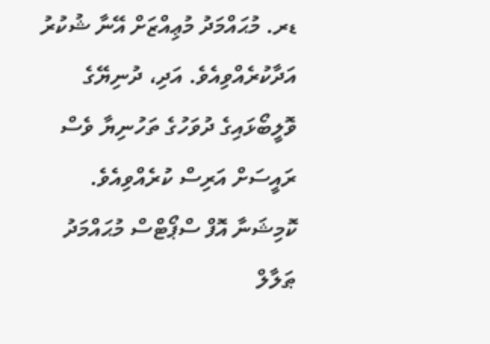ޑރ. މުޙައްމަދު މުޢިއްޒަށް އޭނާ ޝުކުރު އަދާކުރެއްވިއެވެ. އަދި، ދުނިޔޭގެ ވޮލީބޯޅައިގެ ދުވަހުގެ ތަހުނިޔާ ވެސް ރައީސަށް އަރިސް ކުރެއްވިއެވެ. ކޮމިޝަނާ އޮފް ސްޕޯޓްސް މުޙައްމަދު ޠަލާލް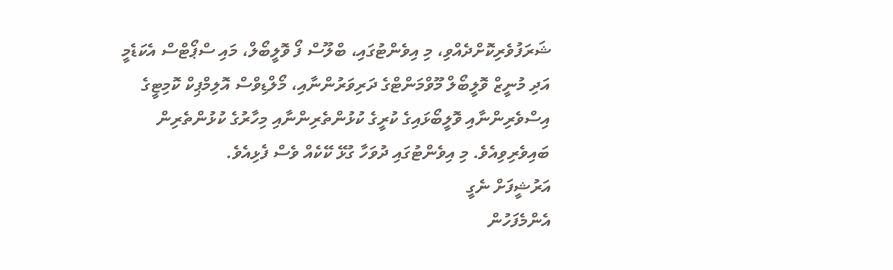ޝަރަފުވެރިކޮށްދެއްވި، މި އިވެންޓުގައި، ބްލޫސް ފޯ ވޮލީބޯލް، މައި ސްޕޯޓްސް އެކަޑެމީ އަދި މުނީޒް ވޮލީބޯލް މޫވްމަންޓްގެ ދަރިވަރުންނާއި، މޯލްޑިވްސް އޮލިމްޕިކް ކޮމިޓީގެ އިސްވެރިންނާއި ވޮލީބޯޅައިގެ ކުރީގެ ކުޅުންތެރިންނާއި މިހާރުގެ ކުޅުންތެރިން ބައިވެރިވިއެވެ. މި އިވެންޓުގައި ދުވަހާ ގުޅޭ ކޭކެއް ވެސް ފެޅިއެވެ.
އަރުޝީފަށް ނެގީ
އެންމެފަހުން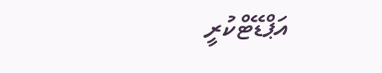އަޕްޑޭޓްކުރީ